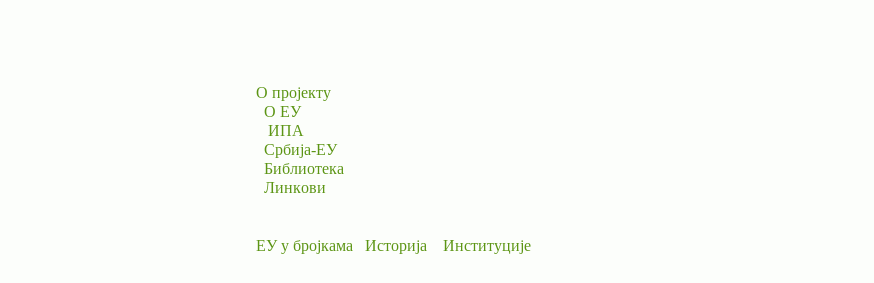О пројекту
  О ЕУ
   ИПА
  Србија-ЕУ
  Библиотека
  Линкови


ЕУ у бројкама   Историја    Институције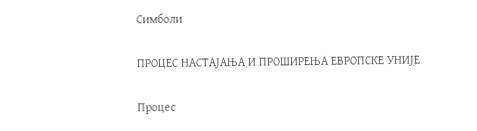Симболи

ПРОЦЕС НАСТАЈАЊА И ПРОШИРЕЊА ЕВРОПСКЕ УНИЈЕ

Процес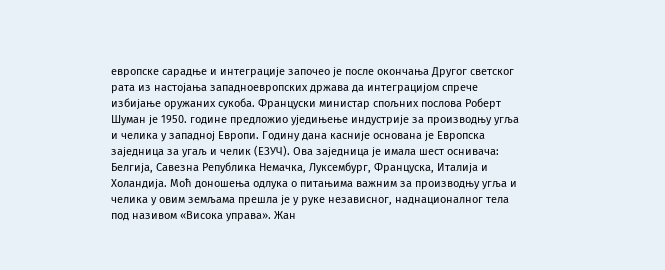европске сарадње и интеграције започео је после окончања Другог светског рата из настојања западноевропских држава да интеграцијом спрече избијање оружаних сукоба. Француски министар спољних послова Роберт Шуман је 1950. године предложио уједињење индустрије за производњу угља и челика у западној Европи. Годину дана касније основана је Европска заједница за угаљ и челик (EЗУЧ). Ова заједница је имала шест оснивача: Белгија, Савезна Република Немачка, Луксембург, Француска, Италија и Холандија. Моћ доношења одлука о питањима важним за производњу угља и челика у овим земљама прешла је у руке независног, наднационалног тела под називом «Висока управа». Жан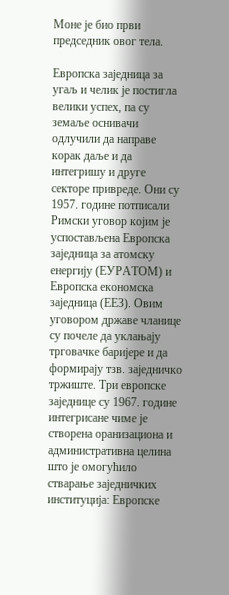Моне је био први председник овог тела.

Eвропска заједница за угаљ и челик је постигла велики успех, па су  земаље оснивачи одлучили да направе корак даље и да интегришу и друге секторе привреде. Они су 1957. године потписали Римски уговор којим је успостављена Европска заједница за атомску енергију (ЕУРАТОМ) и Европска економска заједница (ЕЕЗ). Овим уговором државе чланице су почеле да уклањају трговачке баријере и да формирају тзв. заједничко тржиште. Три европске заједнице су 1967. године интегрисане чиме је створена оранизациона и административна целина што је омогућило стварање заједничких институција: Европске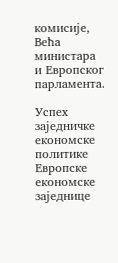комисије, Већа министара и Европског парламента.

Успех заједничке економске политике Европске економске заједнице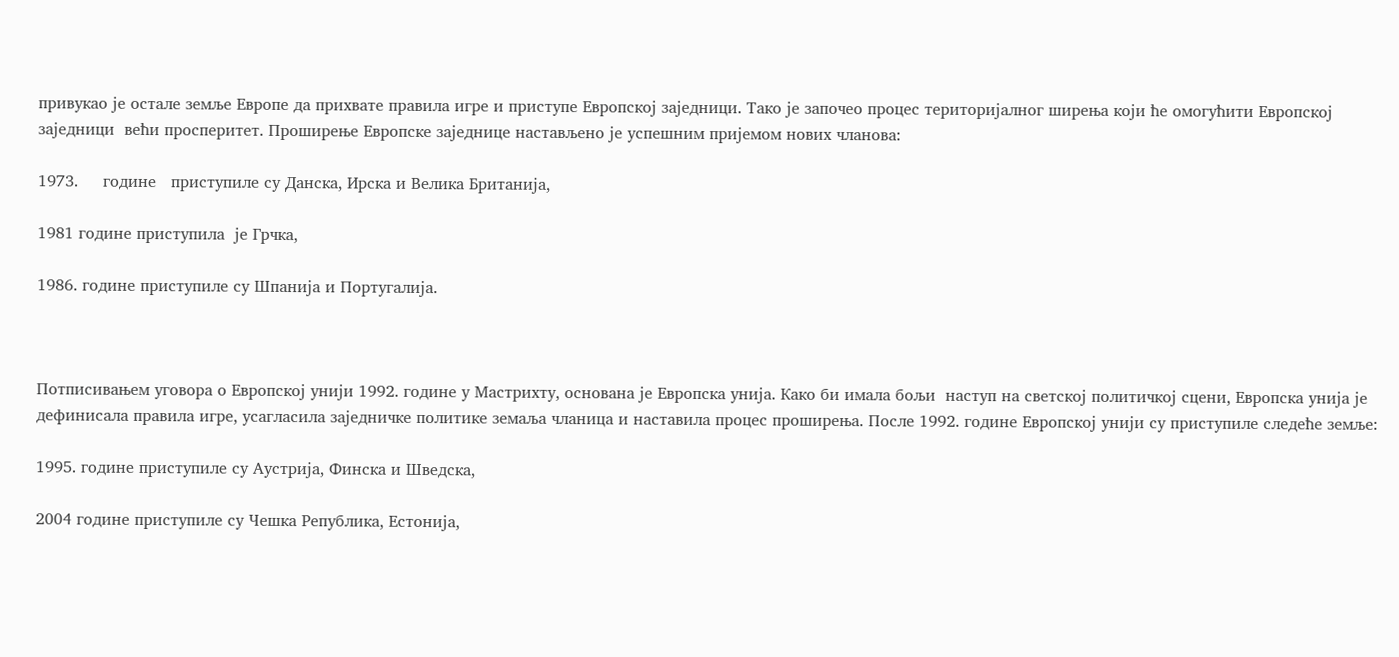привукао је остале земље Европе да прихвате правила игре и приступе Европској заједници. Тако је започео процес територијалног ширења који ће омогућити Европској заједници  већи просперитет. Проширење Европске заједнице настављено је успешним пријемом нових чланова:

1973.     године   приступиле су Данска, Ирска и Велика Британија,

1981 године приступила  је Грчка,

1986. године приступиле су Шпанија и Португалија.



Потписивањем уговора о Европској унији 1992. године у Мастрихту, основана је Европска унија. Како би имала бољи  наступ на светској политичкој сцени, Европска унија је дефинисала правила игре, усагласила заједничке политике земаља чланица и наставила процес проширења. После 1992. године Европској унији су приступиле следеће земље:

1995. године приступиле су Аустрија, Финска и Шведска,

2004 године приступиле су Чешка Република, Естонија,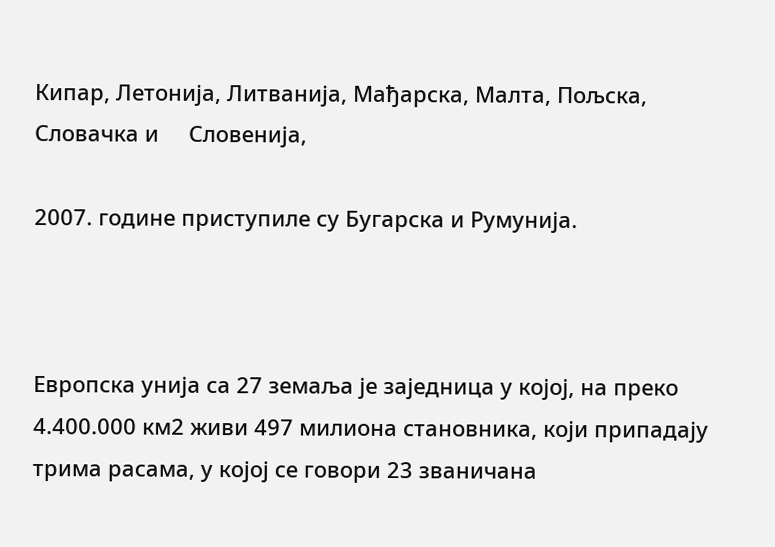Кипар, Летонија, Литванија, Мађарска, Малта, Пољска, Словачка и     Словенија,

2007. године приступиле су Бугарска и Румунија.



Европска унија са 27 земаља је заједница у којој, на преко 4.400.000 км2 живи 497 милиона становника, који припадају трима расама, у којој се говори 23 званичана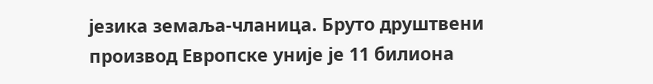језика земаља-чланица. Бруто друштвени производ Европске уније је 11 билиона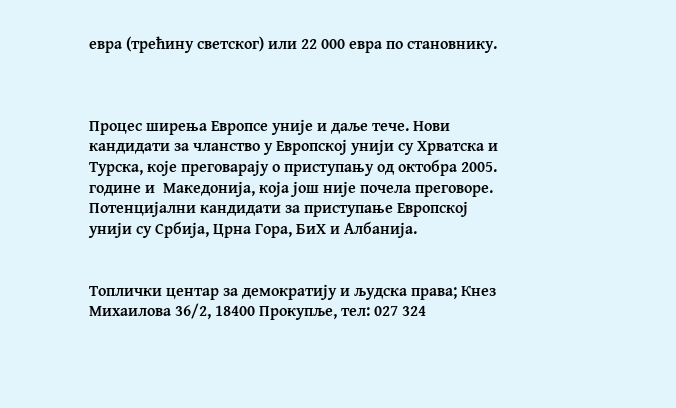евра (трећину светског) или 22 000 евра по становнику.



Процес ширења Европсе уније и даље тече. Нови кандидати за чланство у Европској унији су Хрватска и Турска, које преговарају о приступању од октобра 2005. године и  Македонија, која још није почела преговоре. Потенцијални кандидати за приступање Европској унији су Србија, Црна Гора, БиХ и Албанија.


Топлички центар за демократију и људска права; Кнез Михаилова 36/2, 18400 Прокупље, тел: 027 324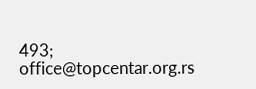493; office@topcentar.org.rs